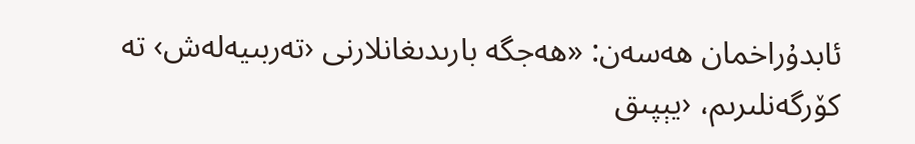ئابدۇراخمان ھەسەن: «ھەجگە بارىدىغانلارنى ‹تەربىيەلەش› تە كۆرگەنلىرىم، ‹يېپىق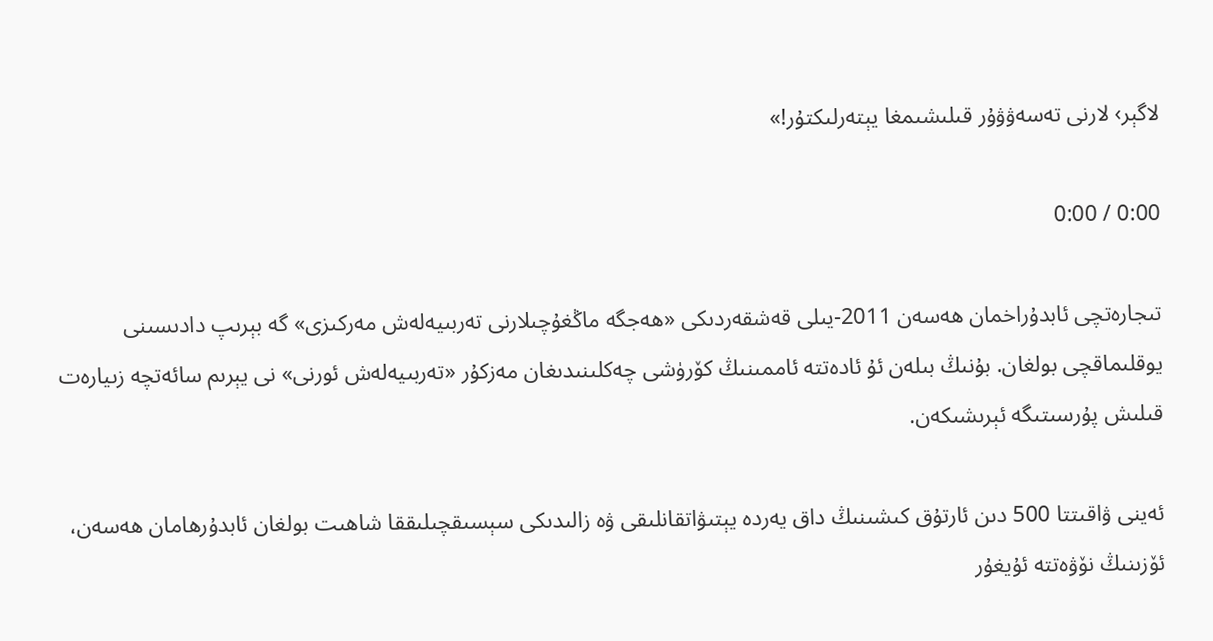لاگېر› لارنى تەسەۋۋۇر قىلىشىمغا يېتەرلىكتۇر!»

0:00 / 0:00

تىجارەتچى ئابدۇراخمان ھەسەن 2011-يىلى قەشقەردىكى «ھەجگە ماڭغۇچىلارنى تەربىيەلەش مەركىزى» گە بېرىپ دادىسىنى يوقلىماقچى بولغان. بۇنىڭ بىلەن ئۇ ئادەتتە ئاممىنىڭ كۆرۈشى چەكلىنىدىغان مەزكۇر «تەربىيەلەش ئورنى» نى يېرىم سائەتچە زىيارەت قىلىش پۇرسىتىگە ئېرىشىكەن.

ئەينى ۋاقىتتا 500 دىن ئارتۇق كىشىنىڭ داق يەردە يېتىۋاتقانلىقى ۋە زالىدىكى سېسىقچىلىققا شاھىت بولغان ئابدۇرھامان ھەسەن، ئۆزىنىڭ نۆۋەتتە ئۇيغۇر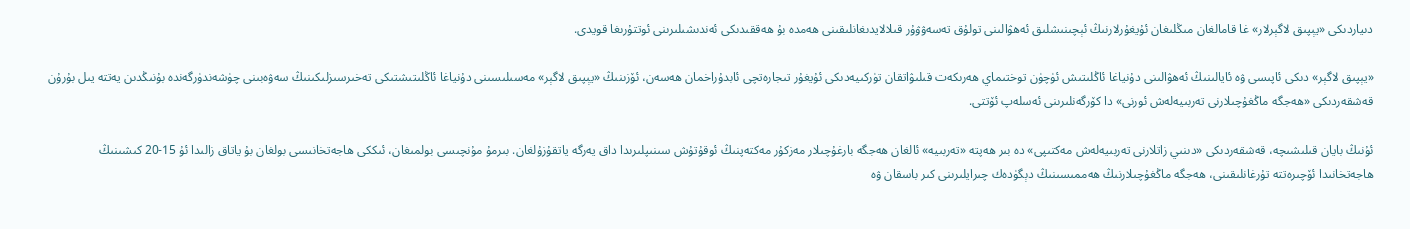دىياردىكى «يېپىق لاگېرلار» غا قامالغان مىڭلىغان ئۇيغۇرلارنىڭ ئېچىنىشلىق ئەھۋالىنى تولۇق تەسەۋۋۇر قىلالايدىغانلىقىنى ھەمدە بۇ ھەققىدىكى ئەندىشىلىرىنى ئوتتۇرىغا قويدى.

«يېپىق لاگېر» دىكى ئاپىسى ۋە ئايالىنىڭ ئەھۋالىنى دۇنياغا ئاڭلىتىش ئۈچۈن توختىماي ھەرىكەت قىلىۋاتقان تۈركىيەدىكى ئۇيغۇر تىجارەتچى ئابدۇراخمان ھەسەن، ئۆزىنىڭ «يېپىق لاگېر» مەسىلىسىنى دۇنياغا ئاڭلىتىشتىكى تەخىرسىزلىكىنىڭ سەۋەبىنى چۈشەندۈرگەندە بۇنىڭدىن يەتتە يىل بۇرۇن قەشقەردىكى «ھەجگە ماڭغۇچىلارنى تەربىيەلەش ئورنى» دا كۆرگەنلىرىنى ئەسلەپ ئۆتتى.

ئۇنىڭ بايان قىلىشىچە، قەشقەردىكى «دىنىي زاتلارنى تەربىيەلەش مەكتىپى» دە بىر ھەپتە «تەربىيە» ئالغان ھەجگە بارغۇچىلار مەزكۇر مەكتەپنىڭ ئوقۇتۇش سىنىپلىرىدا داق يەرگە ياتقۇزۇلغان. بىرمۇ مۇنچىسى بولمىغان، ئىككى ھاجەتخانىسى بولغان بۇ ياتاق زالىدا ئۇ 15-20 كىشىنىڭ ھاجەتخانىدا ئۆچىرەتتە تۇرغانلىقىنى، ھەجگە ماڭغۇچىلارنىڭ ھەممىسىنىڭ دېگۈدەك چىرايلىرىنى كىر باسقان ۋە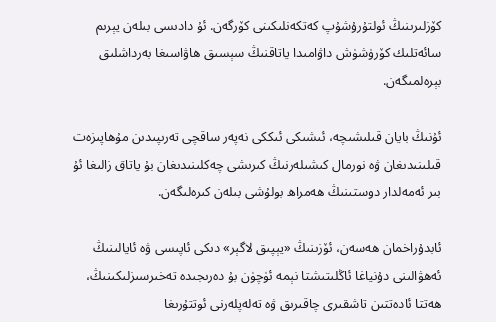كۆزلىرىنىڭ ئولتۇرۇشۇپ كەتكەنلىكىنى كۆرگەن. ئۇ دادىسى بىلەن يېرىم سائەتلىك كۆرۈشۈش داۋامىدا ياتاقنىڭ سېسىق ھاۋاسىغا بەرداشلىق بېرەلمىگەن.

ئۇنىڭ بايان قىلىشىچە، ئىشىكى ئىككى نەپەر ساقچى تەرىپىدىن مۇھاپىزەت قىلىنىدىغان ۋە نورمال كىشىلەرنىڭ كىرىشى چەكلىنىدىغان بۇ ياتاق زالىغا ئۇ بىر ئەمەلدار دوستىنىڭ ھەمراھ بولۇشى بىلەن كىرەلىگەن.

ئابدۇراخمان ھەسەن، ئۆزىنىڭ «يېپىق لاگېر» دىكى ئاپىسى ۋە ئايالىنىڭ ئەھۋالىنى دۇنياغا ئاڭلىتىشتا نېمە ئۈچۈن بۇ دەرىجىدە تەخىرسىزلىكىنىڭ، ھەتتا ئادەتتىن تاشقىرى چاقىرىق ۋە تەلەپلەرنى ئوتتۇرىغا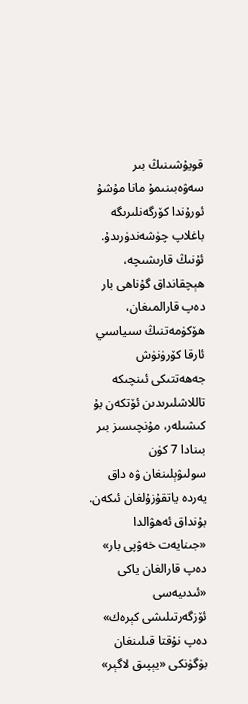قويۇشىنىڭ بىر سەۋەبىنىمۇ مانا مۇشۇ ئورۇندا كۆرگەنلىرىگە باغلاپ چۈشەندۈرىدۇ. ئۇنىڭ قارىشىچە، ھېچقانداق گۇناھى بار دەپ قارالمىغان، ھۆكۈمەتنىڭ سىياسىي ئارقا كۆرۈنۈش جەھەتتىكى ئىنچىكە تاللاشلىرىدىن ئۆتكەن بۇ كىشىلەر، مۇنچىسىز بىر بىنادا 7 كۈن سولىۋېلىنغان ۋە داق يەردە ياتقۇزۇلغان ئىكەن. بۇنداق ئەھۋالدا «جىنايەت خەۋپى بار» دەپ قارالغان ياكى «ئىدىيەسى ئۆزگەرتىلىشى كېرەك» دەپ نۇقتا قىلىنغان بۈگۈنكى «يېپىق لاگېر»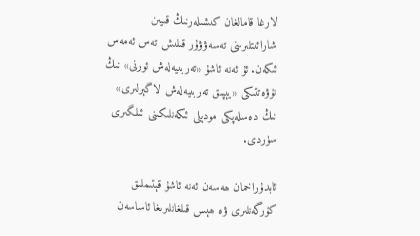لارغا قامالغان كىشىلەرنىڭ قىيىن شارائىتلىرىنى تەسەۋۋۇر قىلىش تەس ئەمەس ئىكەن. ئۇ ئەنە ئاشۇ «تەربىيەلەش ئورنى» نىڭ نۆۋەتتىكى «يېپىق تەربىيەلەش لاگېرلىرى» نىڭ دەسلەپكى مودېلى ئىكەنلىكىنى ئىلگىرى سۈردى.

ئابدۇراخمان ھەسەن ئەنە ئاشۇ قېتىملىق كۆرگەنلىرى ۋە ھېس قىلغانلىرىغا ئاساسەن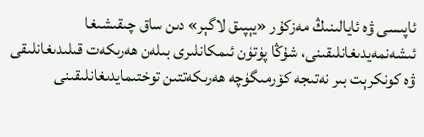ئاپىسى ۋە ئايالىنىڭ مەزكۇر «يېپىق لاگېر» دىن ساق چىقىشىغا ئىشەنمەيدىغانلىقىنى، شۇڭا پۈتۈن ئىمكانلىرى بىلەن ھەرىكەت قىلىدىغانلىقى ۋە كونكرېت بىر نەتىجە كۆرمىگۈچە ھەرىكەتتىن توختىمايدىغانلىقىنى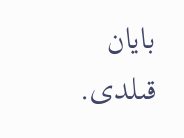بايان قىلدى.